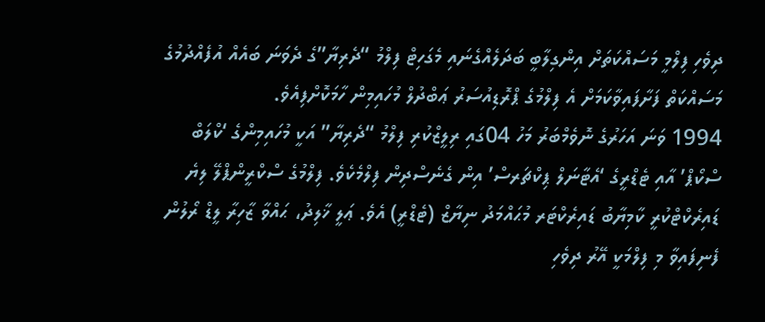ދިވެހި ފިލްމީ މަސައްކަތަށް އިންގިލާބީ ބަދަލެއްގެނައި މެގަހިޓް ފިލްމު “ދެރިޔާ”ގެ ދެވަނަ ބައެއް އުފެއްދުމުގެ މަސައްކަތް ފަށާފައިވާކަމަށް އެ ފިލްމުގެ ޕްރޮޑިއުސަރު ޢަބްދުލް މުހައިމިން ހާމަކޮށްފިއެވެ.
1994 ވަނަ އަހަރުގެ ނޮވެމްބަރު މަހު 04ގައި ރިލީޒްކުރި ފިލްމު “ދެރިޔާ” އަކީ މުހައިމިންގެ ‘ކްލަބް ސްކޯޕް’ އާއި ޓެޑްރީގެ ‘އެޓާނަލް ޕިކްޗަރސް’ އިން ގެނެސްދިން ފިލްމެކެވެ. ފިލްމުގެ ސްކްރީންޕްލޭ ލިޔެ ޑައިރެކްޓްކުރީ ކާމިޔާބު ޑައިރެކްޓަރ މުޙައްމަދު ނިޔާޒް (ޓެޑްރީ) އެވެ. ޢަލީ ޚާލިދު، ޙައްވާ ޒާހިރާ ލީޑް ރޯލުން ފެނިފައިވާ މި ފިލްމަކީ އޭރު ދިވެހި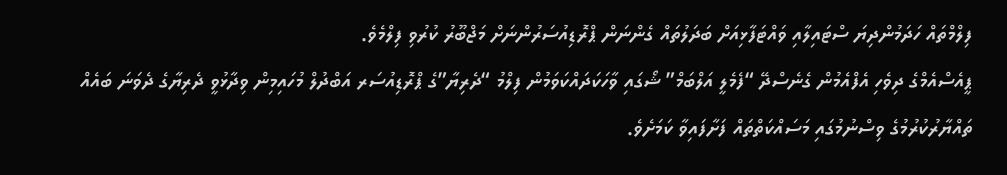ފިލްމްތައް ހަދަމުންދިޔަ ސްޓައިލާއި ވައްޓަފާޅިއަށް ބަދަލުތައް ގެންނަން ޕްރޮޑިއުސަރުންނަށް މަޖްބޫރު ކުރުވި ފިލްމެވެ.
ޕީއެސްއެމްގެ ދިވެހި އެފްއެމުން ގެނެސްދޭ “ފެމެލީ އަލްބަމް” ޝޯގައި ވާހަކަދައްކަވަމުން ފިލްމު “ދެރިޔާ”ގެ ޕްރޮޑިއުސަރ އަބްދުލް މުހައިމިން ވިދާޅުވީ ދެރިޔާގެ ދެވަނަ ބައެއް ތައްޔާރުކުރުމުގެ ވިސްނުމުގައި މަސައްކަތްތައް ފަށާފައިވާ ކަމަށެވެ.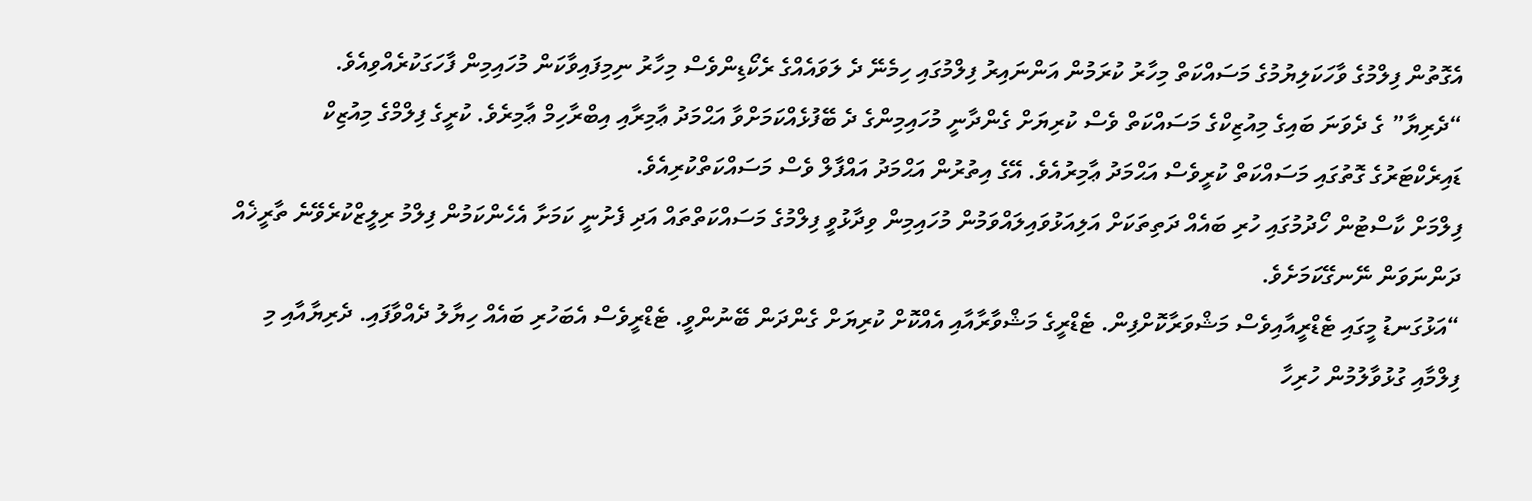އެގޮތުން ފިލްމުގެ ވާހަކަލިޔުމުގެ މަސައްކަތް މިހާރު ކުރަމުން އަންނައިރު ފިލްމުގައި ހިމެނޭ ދެ ލަވައެއްގެ ރެކޯޑިންވެސް މިހާރު ނިމިފައިވާކަން މުހައިމިން ފާހަގަކުރެއްވިއެވެ.
“ދެރިޔާ” ގެ ދެވަނަ ބައިގެ މިއުޒިކްގެ މަސައްކަތް ވެސް ކުރިޔަށް ގެންދާނީ މުހައިމިންގެ ދެ ބޭފުޅެއްކަމަށްވާ އަޙްމަދު ޢާމިރާއި އިބްރާހިމް ޢާމިރެވެ. ކުރީގެ ފިލްމްގެ މިއުޒިކް ޑައިރެކްޓަރުގެ ގޮތުގައި މަސައްކަތް ކުރީވެސް އަޙްމަދު ޢާމިރުއެވެ. އޭގެ އިތުރުން އަޙްމަދު އައްފާލް ވެސް މަސައްކަތްކުރިއެވެ.
ފިލްމަށް ކާސްޓުން ހޯދުމުގައި ހުރި ބައެއް ދަތިތަކަށް އަލިއަޅުވައިލައްވަމުން މުހައިމިން ވިދާޅުވީ ފިލްމުގެ މަސައްކަތްތައް އަދި ފެށުނީ ކަމަށާ އެހެންކަމުން ފިލްމު ރިލީޒްކުރެވޭނެ ތާރީޚެއް ދަންނަވަން ނޭނގޭކަމަށެވެ.
“އަޅުގަނޑު މީގައި ޓެޑްރީއާއިވެސް މަޝްވަރާކޮށްފިން. ޓެޑްރީގެ މަޝްވާރާއާއި އެއްކޮށް ކުރިޔަށް ގެންދަން ބޭނުންވީ. ޓެޑްރީވެސް އެބަހުރި ބައެއް ހިޔާލު ދެއްވާފައި. ދެރިޔާއާއި މި ފިލްމާއި ގުޅުވާލުމުން ހުރިހާ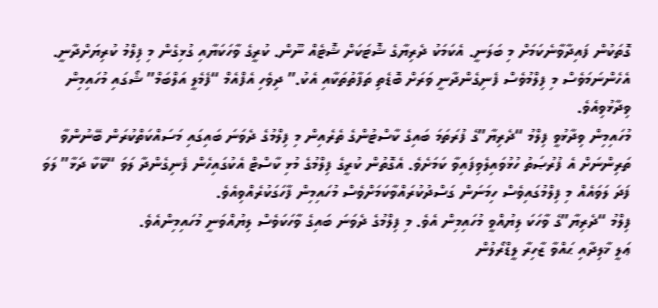ގޮތަކުން ފައިދާވާނެކަމަށް މި ބަލަނީ. އެކަމަކު ދެރިޔާގެ ޝޮޓަކަށް ޝޮޓެއް ނޫން. ކުރީގެ ވާހަކަޔާއި ގުޅިގެން މި ފިލްމު ކުރިޔަށްދާނީ. އެހެންނަމަވެސް މި ފިލްމުވެސް ފެނިގެންދާނީ ވަރަށް ބޮޑެތި ތަފާތުތަކާއި އެކު.” ދިވެހި އެފްއެމް “ފެމެލީ އަލްބަމް” ޝޯގައި މުހައިމިން ވިދާޅުވިއެވެ.
މުހައިމިން ވިދާޅުވީ ފިލްމު “ދެރިޔާ”ގެ ފުރަތަމަ ބައިގެ ކާސްޓުންގެ ތެރެއިން މި ފިލްމުގެ ދެވަނަ ބައިގައި މަސައްކަތްކުރަން ބޭނުންވާ ތަރިންނަށް އެ ފުރުޞަތު ހުޅުވައިލެވިފައިވާ ކަމަށެވެ. އެގޮތުން ކުރީގެ ފިލްމުގެ މުޅި ކާސްޓް އެކުގައިހެން ފެނިގެންދާ ލަވަ “ކޭކާ ދަޅާ” ލަވަ ފަދަ ލަވައެއް މި ފިލްމުގައިވެސް ހިމަނަން ގަސްދުކުރައްވާކަމަށްވެސް މުހައިމިން ފާހަގަކުރެއްވިއެވެ.
ފިލްމު “ދެރިޔާ”ގެ ވާހަކަ ލިޔުއްވީ މުހައިމިން އެވެ. މި ފިލްމުގެ ދެވަނަ ބައިގެ ވާހަކަވެސް ލިޔުއްވަނީ މުހައިމިންއެވެ.
ޢަލީ ޚާލިދާއި ޙައްވާ ޒާހިރާ ލީޑްރޯލުން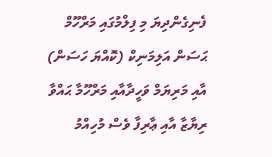ފެނިގެންދިޔަ މި ފިލްމުގައި މަރްހޫމް ޙަސަން އަލިމަނިކް (ކޮއްޔަ ހަސަން) އާއި މަރިޔަމް ވަހީދާއާއި މަރްހޫމާ ޙައްވާ ރިޔާޒާ އާއި ޢާރިފާ ވެސް މުހިއްމު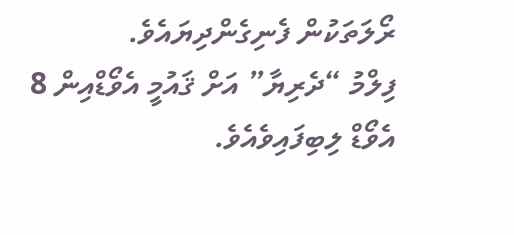ރޯލަތަކުން ފެނިގެންދިޔައެވެ.
ފިލްމު “ދެރިޔާ” އަށް ޤައުމީ އެވޯޑްއިން 8 އެވޯޑް ލިބިފައިވެއެވެ.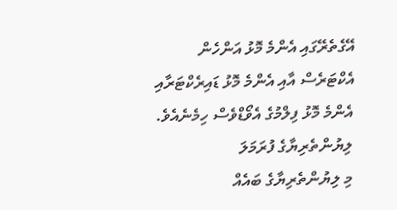އޭގެތެރޭގައި އެންމެ މޮޅު އަންހެން އެކްޓަރެސް އާއި އެންމެ މޮޅު ޑައިރެކްޓަރާއި އެންމެ މޮޅު ފިލްމުގެ އެވޯޑްވެސް ހިމެނެއެވެ.
ލިޔުންތެރިޔާގެ ފުރަމަލަ
މި ލިޔުންތެރިޔާގެ ބައެއް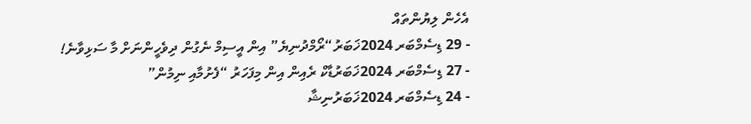އެހެން ލިޔުންތައް
- 29 ޑިސެމްބަރ 2024ޚަބަރު“ރޯމްދުނިޔެ” އިން އީސިމް ނެގުން ދިވެހީންނަށް މާ ސަޅިވާނެ!
- 27 ޑިސެމްބަރ 2024ޚަބަރުޑާކް ރެއިން އިން މިފަހަރު “ފެށުމާއި ނިމުން”
- 24 ޑިސެމްބަރ 2024ޚަބަރުނިޝާ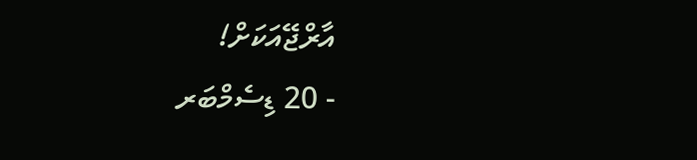އާރްޖޭއަކަށް!
- 20 ޑިސެމްބަރ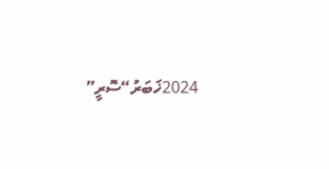2024ޚަބަރު“ސޮރީ”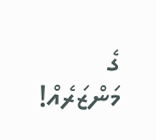ގެ މަންޒަރެއް!